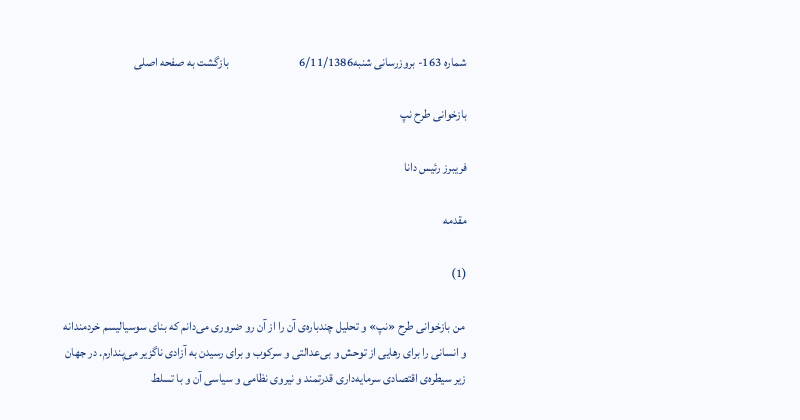شماره 163- بروزرسانی شنبه6/11/1386                             بازگشت به صفحه اصلی

بازخوانی طرح نپ

فریبرز رئیس دانا

مقدمه

(1)

 من بازخوانی طرح «نپ» و تحلیل چندباره‌ی آن را از آن رو ضروری می‌دانم که بنای سوسیالیسم خردمندانه و انسانی را برای رهایی از توحش و بی‌عدالتی و سرکوب و برای رسیدن به آزادی ناگزیر می‌پندارم. در جهان زیر سیطره‌ی اقتصادی سرمایه‌داری قدرتمند و نیروی نظامی و سیاسی آن و با تسلط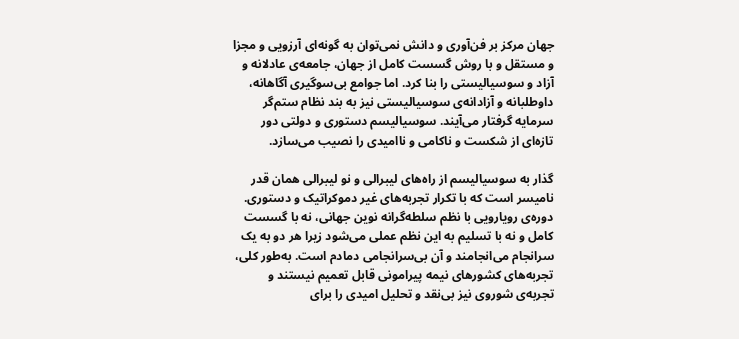جهان مرکز بر فن‌آوری و دانش نمی‌توان به گونه‌ای آرزویی و مجزا و مستقل و با روش گسست کامل از جهان، جامعه‌ی عادلانه و آزاد و سوسیالیستی را بنا کرد. اما جوامع بی‌سوگیری آگاهانه، داوطلبانه و آزادانه‌ی سوسیالیستی نیز به بند نظام ستم‌گر سرمایه گرفتار می‌آیند. سوسیالیسم دستوری و دولتی دور تازه‌ای از شکست و ناکامی و ناامیدی را نصیب می‌سازد.

گذار به سوسیالیسم از راه‌های لیبرالی و نو لیبرالی همان قدر نامیسر است که با تکرار تجربه‌های غیر دموکراتیک و دستوری. دوره‌ی رویارویی با نظم سلطه‌گرانه نوین جهانی، نه با گسست کامل و نه با تسلیم به این نظم عملی می‌شود زیرا هر دو به یک سرانجام می‌انجامند و آن بی‌سرانجامی دمادم است. به‌طور کلی، تجربه‌های کشورهای نیمه پیرامونی قابل تعمیم نیستند و تجربه‌ی شوروی نیز بی‌نقد و تحلیل امیدی را برای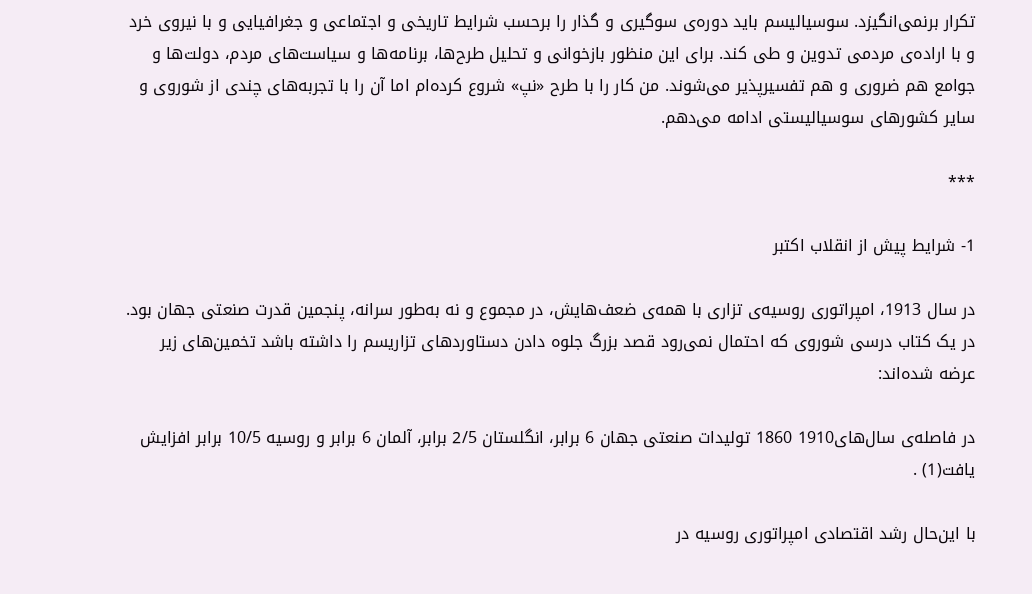تکرار برنمی‌انگیزد. سوسیالیسم باید دوره‌ی سوگیری و گذار را برحسب شرایط تاریخی و اجتماعی و جغرافیایی و با نیروی خرد و با اراده‌ی مردمی تدوین و طی کند. برای این منظور بازخوانی و تحلیل طرح‌ها، برنامه‌ها و سیاست‌های مردم، دولت‌ها و جوامع هم ضروری و هم تفسیرپذیر می‌شوند. من کار را با طرح «نپ» شروع کرده‌ام اما آن را با تجربه‌های چندی از شوروی و سایر کشورهای سوسیالیستی ادامه می‌دهم.

***

1- شرایط پیش از انقلاب اکتبر

در سال 1913، امپراتوری روسیه‌ی تزاری با همه‌ی ضعف‌هایش، در مجموع و نه به‌طور سرانه، پنجمین قدرت صنعتی جهان بود. در یک کتاب درسی شوروی که احتمال نمی‌رود قصد بزرگ جلوه دادن دستاوردهای تزاریسم را داشته باشد تخمین‌های زیر عرضه شده‌اند:

در فاصله‌ی سال‌های1910 1860 تولیدات صنعتی جهان 6 برابر، انگلستان 2/5 برابر، آلمان 6 برابر و روسیه 10/5 برابر افزایش یافت(1) .

با این‌حال رشد اقتصادی امپراتوری روسیه در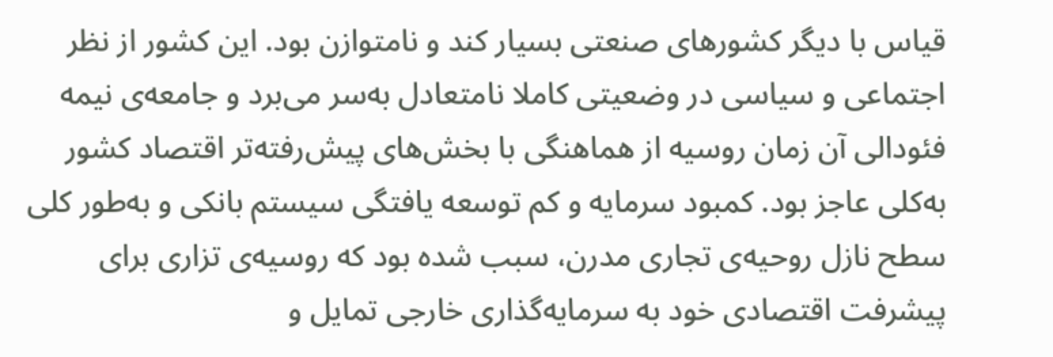قیاس با دیگر کشورهای صنعتی بسیار کند و نامتوازن بود. این کشور از نظر اجتماعی و سیاسی در وضعیتی کاملا نامتعادل به‌سر می‌برد و جامعه‌ی نیمه فئودالی آن زمان روسیه از هماهنگی با بخش‌های پیش‌رفته‌تر اقتصاد کشور به‌کلی عاجز بود. کمبود سرمایه و کم توسعه یافتگی سیستم بانکی و به‌طور کلی سطح نازل روحیه‌ی تجاری مدرن، سبب شده بود که روسیه‌ی تزاری برای پیشرفت اقتصادی خود به سرمایه‌گذاری خارجی تمایل و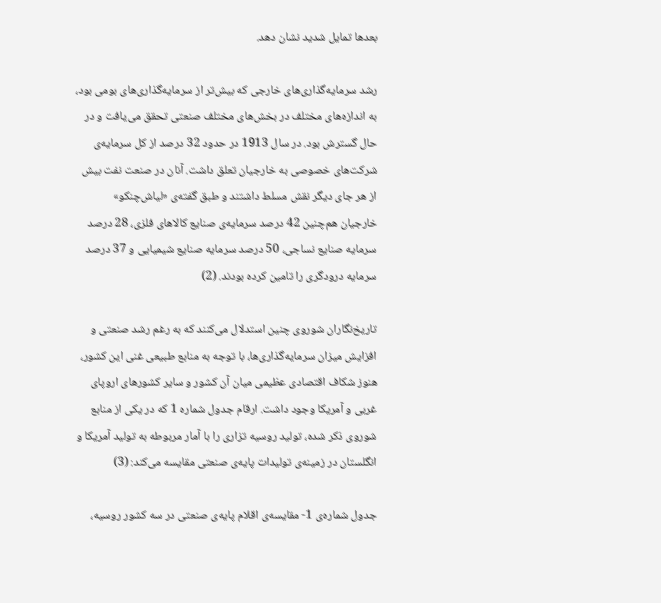بعدها تمایل شدید نشان دهد.

رشد سرمایه‌گذاری‌های خارجی که بیش‌تر از سرمایه‌گذاری‌های بومی بود، به اندازه‌های مختلف در بخش‌های مختلف صنعتی تحقق می‌یافت و در حال گسترش بود. در سال 1913 در حدود 32 درصد از کل سرمایه‌ی شرکت‌های خصوصی به خارجیان تعلق داشت. آنان در صنعت نفت بیش از هر جای دیگر نقش مسلط داشتند و طبق گفته‌ی «لیاش‌چنکو» خارجیان هم‌چنین 42 درصد سرمایه‌ی صنایع کالاهای فلزی، 28 درصد سرمایه صنایع نساجی، 50 درصد سرمایه صنایع شیمیایی و 37 درصد سرمایه درودگری را تامین کرده بودند. (2)

تاریخ‌نگاران شوروی چنین استدلال می‌کنند که به رغم رشد صنعتی و افزایش میزان سرمایه‌گذاری‌ها، با توجه به منابع طبیعی غنی این کشور، هنوز شکاف اقتصادی عظیمی میان آن کشور و سایر کشورهای اروپای غربی و آمریکا وجود داشت. ارقام جدول شماره 1 که در یکی از منابع شوروی ذکر شده، تولید روسیه تزاری را با آمار مربوطه به تولید آمریکا و انگلستان در زمینه‌ی تولیدات پایه‌ی صنعتی مقایسه می‌کند: (3)

جدول شماره‌ی 1- مقایسه‌ی اقلام پایه‌ی صنعتی در سه کشور روسیه،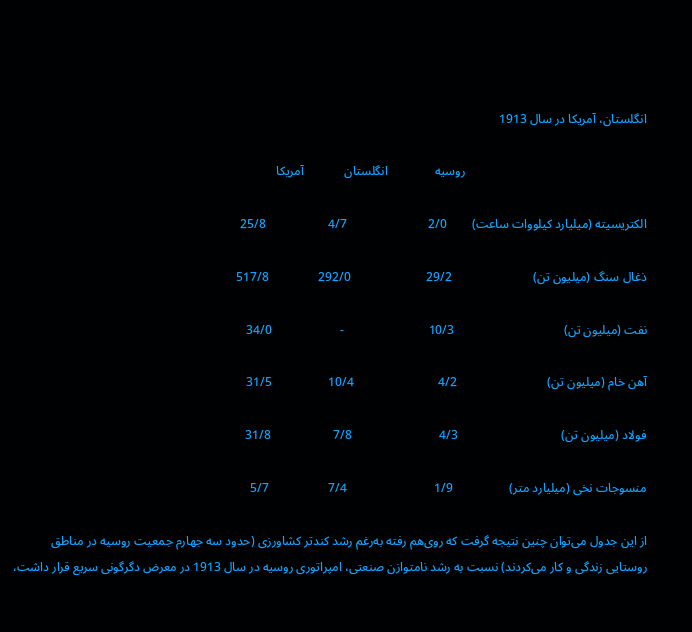انگلستان، آمریکا در سال 1913

                                                          روسیه               انگلستان             آمریکا

الکتریسیته (میلیارد کیلووات ساعت)        2/0                          4/7                    25/8

ذغال سنگ (میلیون تن)                          29/2                        292/0                517/8

نفت (میلیون تن)                                   10/3                           -                      34/0

آهن خام (میلیون تن)                             4/2                           10/4                  31/5

فولاد (میلیون تن)                                 4/3                            7/8                    31/8

منسوجات نخی (میلیارد متر)                  1/9                            7/4                   5/7

از این جدول می‌توان چنین نتیجه گرفت که روی‌هم رفته به‌رغم رشد کندتر کشاورزی (حدود سه جهارم جمعیت روسیه در مناطق روستایی زندگی و کار می‌کردند) نسبت به رشد نامتوازن صنعتی، امپراتوری روسیه در سال 1913 در معرض دگرگونی سریع قرار داشت،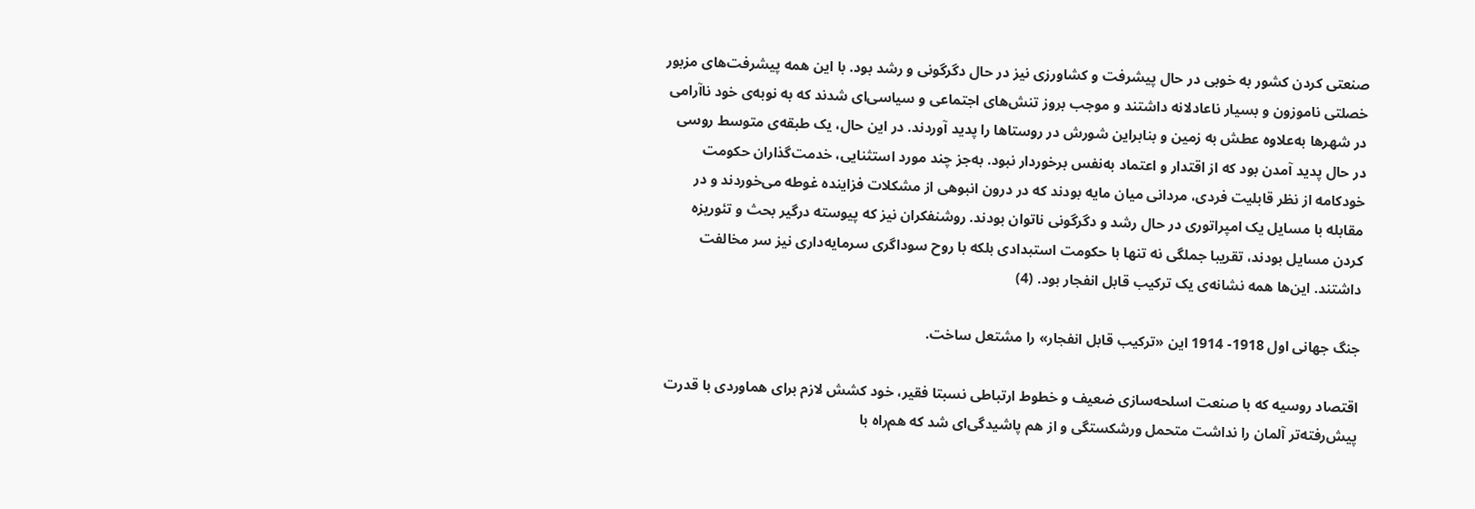صنعتی کردن کشور به خوبی در حال پیشرفت و کشاورزی نیز در حال دگرگونی و رشد بود. با این همه پیشرفت‌های مزبور خصلتی ناموزون و بسیار ناعادلانه داشتند و موجب بروز تنش‌های اجتماعی و سیاسی‌ای شدند که به نوبه‌ی خود ناآرامی در شهرها به‌علاوه عطش به زمین و بنابراین شورش در روستاها را پدید آوردند. در این حال، یک طبقه‌ی متوسط روسی در حال پدید آمدن بود که از اقتدار و اعتماد به‌نفس برخوردار نبود. به‌جز چند مورد استثنایی، خدمت‌گذاران حکومت خودکامه از نظر قابلیت فردی، مردانی میان مایه بودند که در درون انبوهی از مشکلات فزاینده غوطه می‌خوردند و در مقابله با مسایل یک امپراتوری در حال رشد و دگرگونی ناتوان بودند. روشنفکران نیز که پیوسته درگیر بحث و تئوریزه کردن مسایل بودند، تقریبا جملگی نه تنها با حکومت استبدادی بلکه با روح سوداگری سرمایه‌داری نیز سر مخالفت داشتند. این‌ها همه نشانه‌ی یک ترکیب قابل انفجار بود. (4)

جنگ جهانی اول 1918- 1914 این «ترکیب قابل انفجار» را مشتعل ساخت.

اقتصاد روسیه که با صنعت اسلحه‌سازی ضعیف و خطوط ارتباطی نسبتا فقیر، خود کشش لازم برای هماوردی با قدرت پیش‌رفته‌تر آلمان را نداشت متحمل ورشکستگی و از هم پاشیدگی‌ای شد که هم‌راه با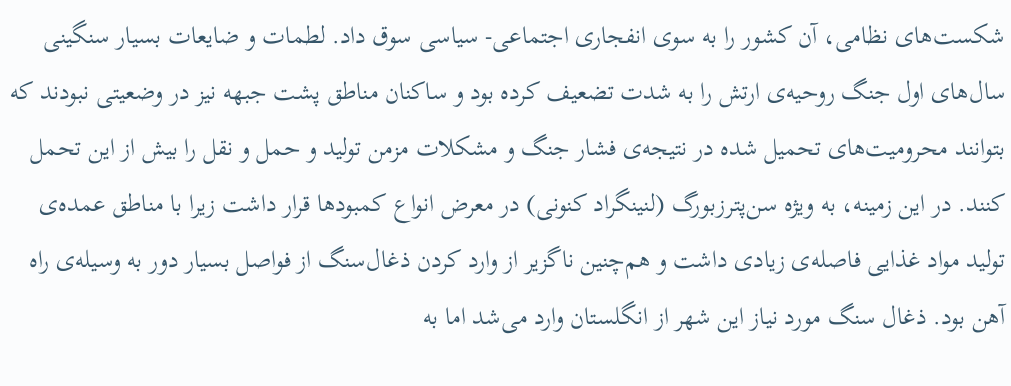شکست‌های نظامی، آن کشور را به سوی انفجاری اجتماعی- سیاسی سوق داد. لطمات و ضایعات بسیار سنگینی سال‌های اول جنگ روحیه‌ی ارتش را به شدت تضعیف کرده بود و ساکنان مناطق پشت جبهه نیز در وضعیتی نبودند که بتوانند محرومیت‌های تحمیل شده در نتیجه‌ی فشار جنگ و مشکلات مزمن تولید و حمل و نقل را بیش از این تحمل کنند. در این زمینه، به ویژه سن‌پترزبورگ (لنینگراد کنونی) در معرض انواع کمبودها قرار داشت زیرا با مناطق عمده‌ی تولید مواد غذایی فاصله‌ی زیادی داشت و هم‌چنین ناگزیر از وارد کردن ذغال‌سنگ از فواصل بسیار دور به وسیله‌ی راه آهن بود. ذغال سنگ مورد نیاز این شهر از انگلستان وارد می‌شد اما به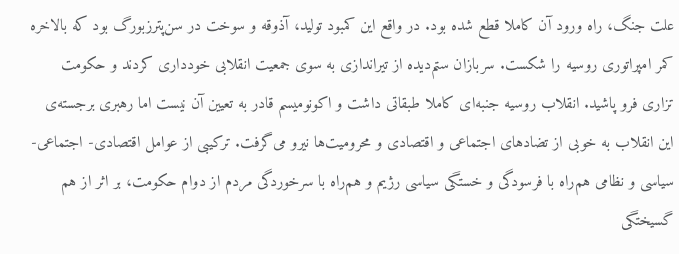علت جنگ، راه ورود آن کاملا قطع شده بود. در واقع این کمبود تولید، آذوقه و سوخت در سن‌پترزبورگ بود که بالاخره کمر امپراتوری روسیه را شکست. سربازان ستم‌دیده از تیراندازی به سوی جمعیت انقلابی خودداری کردند و حکومت تزاری فرو پاشید. انقلاب روسیه جنبه‌ای کاملا طبقاتی داشت و اکونومیسم قادر به تعیین آن نیست اما رهبری برجسته‌ی این انقلاب به خوبی از تضادهای اجتماعی و اقتصادی و محرومیت‌ها نیرو می‌گرفت. ترکیبی از عوامل اقتصادی- اجتماعی- سیاسی و نظامی هم‌راه با فرسودگی و خستگی سیاسی رژیم و هم‌راه با سرخوردگی مردم از دوام حکومت، بر اثر از هم گسیختگی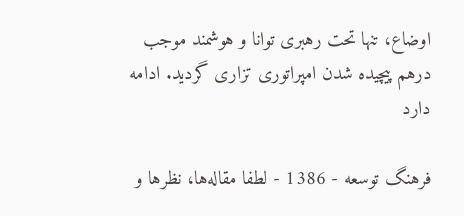اوضاع، تنها تحت رهبری توانا و هوشمند موجب درهم پیچیده شدن امپراتوری تزاری گردید. ادامه دارد

فرهنگ توسعه - 1386 - لطفا مقاله‌ها، نظرها و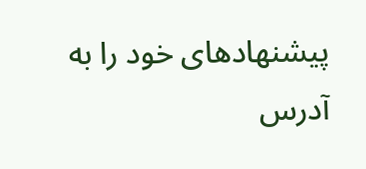پیشنهادهای خود را به آدرس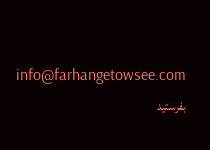info@farhangetowsee.com بفرستید